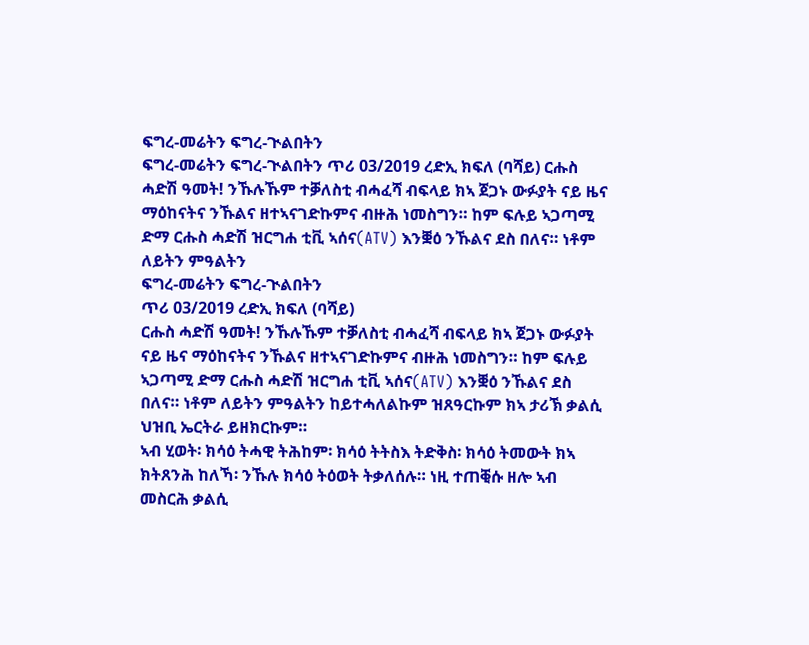ፍግረ-መሬትን ፍግረ-ጒልበትን
ፍግረ-መሬትን ፍግረ-ጒልበትን ጥሪ 03/2019 ረድኢ ክፍለ (ባሻይ) ርሑስ ሓድሽ ዓመት! ንኹሉኹም ተቓለስቲ ብሓፈሻ ብፍላይ ክኣ ጀጋኑ ውፉያት ናይ ዜና ማዕከናትና ንኹልና ዘተኣናገድኩምና ብዙሕ ነመስግን። ከም ፍሉይ ኣጋጣሚ ድማ ርሑስ ሓድሽ ዝርግሐ ቲቪ ኣሰና(ATV) እንቛዕ ንኹልና ደስ በለና። ነቶም ለይትን ምዓልትን
ፍግረ-መሬትን ፍግረ-ጒልበትን
ጥሪ 03/2019 ረድኢ ክፍለ (ባሻይ)
ርሑስ ሓድሽ ዓመት! ንኹሉኹም ተቓለስቲ ብሓፈሻ ብፍላይ ክኣ ጀጋኑ ውፉያት ናይ ዜና ማዕከናትና ንኹልና ዘተኣናገድኩምና ብዙሕ ነመስግን። ከም ፍሉይ ኣጋጣሚ ድማ ርሑስ ሓድሽ ዝርግሐ ቲቪ ኣሰና(ATV) እንቛዕ ንኹልና ደስ በለና። ነቶም ለይትን ምዓልትን ከይተሓለልኩም ዝጸዓርኩም ክኣ ታሪኽ ቃልሲ ህዝቢ ኤርትራ ይዘክርኩም።
ኣብ ሂወት፡ ክሳዕ ትሓዊ ትሕከም፡ ክሳዕ ትትስእ ትድቅስ፡ ክሳዕ ትመውት ክኣ ክትጸንሕ ከለኻ፡ ንኹሉ ክሳዕ ትዕወት ትቃለሰሉ። ነዚ ተጠቒሱ ዘሎ ኣብ መስርሕ ቃልሲ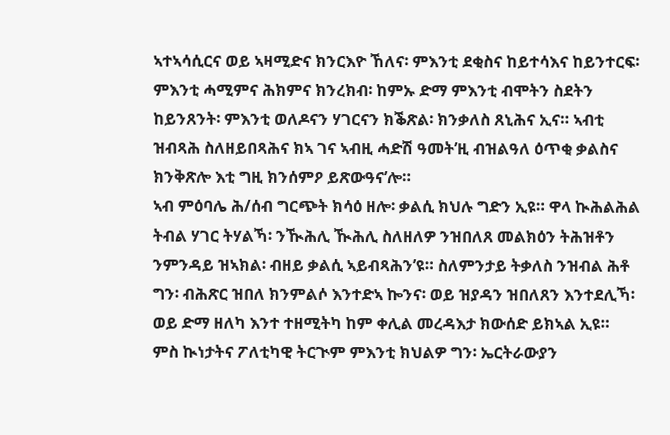ኣተኣሳሲርና ወይ ኣዛሚድና ክንርእዮ ኸለና፡ ምእንቲ ደቂስና ከይተሳእና ከይንተርፍ፡ ምእንቲ ሓሚምና ሕክምና ክንረክብ፡ ከምኡ ድማ ምእንቲ ብሞትን ስደትን ከይንጸንት፡ ምእንቲ ወለዶናን ሃገርናን ክቕጽል፡ ክንቃለስ ጸኒሕና ኢና። ኣብቲ ዝብጻሕ ስለዘይበጻሕና ክኣ ገና ኣብዚ ሓድሽ ዓመት’ዚ ብዝልዓለ ዕጥቂ ቃልስና ክንቅጽሎ እቲ ግዚ ክንሰምዖ ይጽውዓና’ሎ።
ኣብ ምዕባሌ ሕ/ሰብ ግርጭት ክሳዕ ዘሎ፡ ቃልሲ ክህሉ ግድን ኢዩ። ዋላ ኲሕልሕል ትብል ሃገር ትሃልኻ፡ ንዂሕሊ ዂሕሊ ስለዘለዎ ንዝበለጸ መልክዕን ትሕዝቶን ንምንዳይ ዝኣክል፡ ብዘይ ቃልሲ ኣይብጻሕን’ዩ። ስለምንታይ ትቃለስ ንዝብል ሕቶ ግን፡ ብሕጽር ዝበለ ክንምልሶ እንተድኣ ኰንና፡ ወይ ዝያዳን ዝበለጸን እንተደሊኻ፡ ወይ ድማ ዘለካ እንተ ተዘሚትካ ከም ቀሊል መረዳእታ ክውሰድ ይክኣል ኢዩ።
ምስ ኲነታትና ፖለቲካዊ ትርጒም ምእንቲ ክህልዎ ግን፡ ኤርትራውያን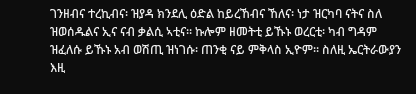ገንዘብና ተረኪብና፡ ዝያዳ ክንደሊ ዕድል ከይረኸብና ኸለና፡ ነታ ዝርካባ ናትና ስለ ዝወሰዱልና ኢና ናብ ቃልሲ ኣቲና። ኩሎም ዘመትቲ ይኹኑ ወረርቲ፡ ካብ ግዳም ዝፈለሱ ይኹኑ አብ ወሽጢ ዝነገሱ፡ ጠንቂ ናይ ምቅላስ ኢዮም። ስለዚ ኤርትራውያን እዚ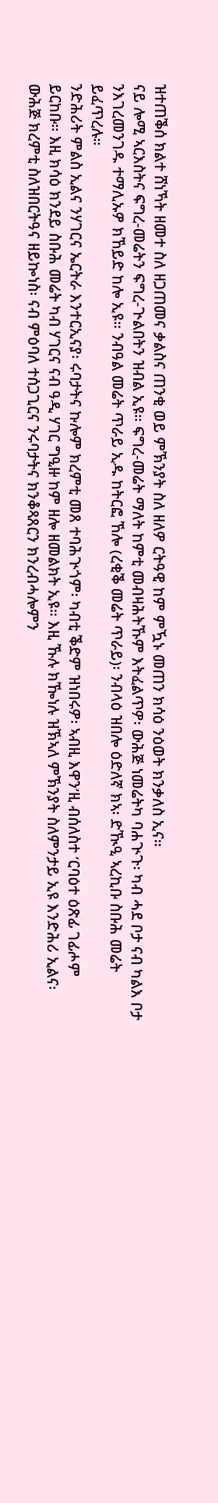ዝተጠቕሰ ክልተ ሸነኻት ዘመተ ስለ ዘጋጠመና ቃልስና ጠንቂ ወይ ምኽንያት ስለ ዘለዎ ርትዓዊ ከም ምዃኑ መጠን ክሳዕ ንዕወት ክንቃለስ ኢና።
ናይ ሎሚ ኣርእስትና ፍግረ-መሬትን ፍግረ-ጒልበትን ዝብል ኢዩ። ፍግረ-መሬት ማለት ከምቲ መብዛሕትኹም እትፈልጥዎ፡ ውሕጅ ነመሬትካ ባሐጒጉ፡ ካብ ሓደ ቦታ ናብ ካልእ ቦታ ንእገረመንገዱ ተማሊኡዎ ክኸይድ ከሎ ኢዩ። ንብዓል መሬት ጥራይ ኢዱ ከትርፎ ኸሎ (ረቂቕ መሬት ጥራይ)፡ ንብላዕ ዝበሎ ዕድለኛ ክኣ፡ ድዂዒ ኣረኪቡ ስቡሕ መሬት ይፈጥረሉ።
ንድሕሪት ምልስ ኢልና ንሃገርና ኤርትራ እንተርኢናያ፡ ሩባታትና ኩሎም ክረምቲ መጸ ተባሕጒጎም፡ ካብቲ ቕድም ዝነበሩዎ፡ ኣብዚ እዋን’ዚ ብሰለስተ ’ርባዕተ ዕጽፊ ገፊሖም ይርከቡ። እዚ ክሳዕ ክንደይ ስቡሕ መሬት ካብ ሃገርና ናብ ዓዲ ሃገር ግዒዙ ከም ዘሎ ዘመልክት ኢዩ። እዚ ኹሉ ክዀነሉ ዝኽኣለ ምኽንያት ስለምንታይ ኢዩ እንድሕሪ ኢልና፡ ውሕጅ ክረምቲ ስለዝበርትዓና ዘይኰነስ፡ ናብ ምዕባለ ተሰጋጊርና ንሩባታትና ክንቆጻጸርን ክንረብሓሎምን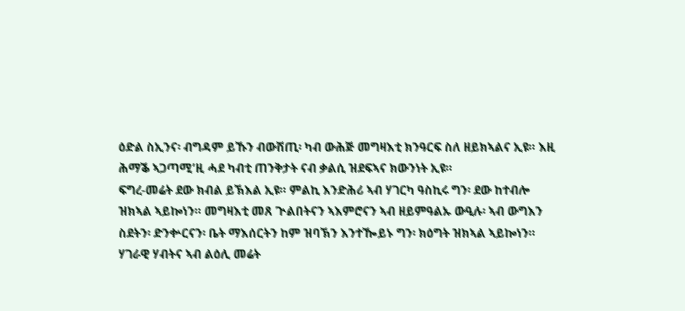ዕድል ስኢንና፡ ብግዳም ይኹን ብውሽጢ፡ ካብ ውሕጅ መግዛእቲ ክንዓርፍ ስለ ዘይክኣልና ኢዩ። እዚ ሕማቕ ኣጋጣሚ’ዚ ሓደ ካብቲ ጠንቅታት ናብ ቃልሲ ዝደፍኣና ክውንነት ኢዩ።
ፍግረ-መሬት ደው ክብል ይኽእል ኢዩ። ምልኪ እንድሕሪ ኣብ ሃገርካ ዓስኪሩ ግን፡ ደው ከተብሎ ዝክኣል ኣይኰነን። መግዛእቲ መጸ ጒልበትናን ኣእምሮናን ኣብ ዘይምዓልኡ ውዒሉ፡ ኣብ ውግእን ስደትን፡ ድንቍርናን፡ ቤት ማእሰርትን ከም ዝባኽን እንተዀይኑ ግን፡ ክዕግት ዝክኣል ኣይኰነን። ሃገራዊ ሃብትና ኣብ ልዕሊ መሬት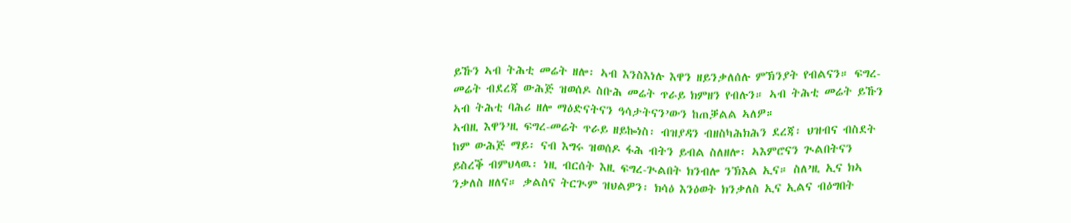ይኹን ኣብ ትሕቲ መሬት ዘሎ፡ ኣብ እንስእነሉ እዋን ዘይንቃለሰሉ ምኽንያት የብልናን። ፍግረ-መሬት ብደረጃ ውሕጅ ዝወሰዶ ስቡሕ መሬት ጥራይ ክምዘን የብሉን። ኣብ ትሕቲ መሬት ይኹን ኣብ ትሕቲ ባሕሪ ዘሎ ማዕድናትናን ዓሳታትናን’ውን ከጠቓልል ኣለዎ።
ኣብዚ እዋን’ዚ ፍግረ-መሬት ጥራይ ዘይኰነስ፡ ብዝያዳን ብዘስካሕክሕን ደረጃ፡ ህዝብና ብስደት ከም ውሕጅ ማይ፡ ናብ እግሩ ዝወሰዶ ፋሕ ብትን ይብል ስለዘሎ፡ ኣእምሮናን ጒልበትናን ይስረቕ ብምህላዉ፡ ነዚ ብርሰት እዚ ፍግረ-ጒልበት ክንብሎ ንኽእል ኢና። ስለ’ዚ ኢና ክኣ ንቃለስ ዘለና። ቃልስና ትርጒም ዝህልዎን፡ ክሳዕ እንዕወት ክንቃለስ ኢና ኢልና ብዕግበት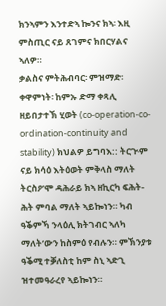ክንኣምን እንተድኣ ኰንና ክኣ፡ እዚ ምስጢር ናይ ጸገምና ክበርሃልና ኣለዎ።
ቃልስና ምትሕብባር፡ ምዝማድ፡ ቀዋምነት፡ ከምኡ ድማ ቀጻሊ ዘይበታተኽ ሂወት (co-operation-co-ordination-continuity and stability) ክህልዎ ይግባእ:: ትርጒም ናይ ክሳዕ እትዕወት ምቅላስ ማለት ትርስዖ’ሞ ዳሕራይ ክኣ ዘኪርካ ፍሕት-ሕት ምባል ማለት ኣይኰነን። ካብ ዓቕምኻ ንላዕሊ ክትገብር ኣለካ ማለት’ውን ከስምዕ የብሉን። ምኽንያቱ ዓቕሚ ተቓለስቲ ከም ስኒ ኣድጊ ዝተመዓራረየ ኣይኰነን።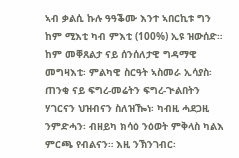ኣብ ቃልሲ ኩሉ ዓዓቕሙ እንተ ኣበርኪቱ ግን ከም ሚእቲ ካብ ምእቲ (100%) ኢዩ ዝውሰድ።
ከም መቐጸልታ ናይ ሰንሰለታዊ ግዳማዊ መግዛእቲ፡ ምልካዊ ስርዓት ኣስመራ ኢሳያስ፡ ጠንቂ ናይ ፍግረ-መሬትን ፍግረ-ጒልበትን ሃገርናን ህዝብናን ስለዝዀነ፡ ካብዚ ሓደጋዚ ንምድሓን፡ ብዘይካ ክሳዕ ንዕወት ምቅላስ ካልእ ምርጫ የብልናን። እዚ ንኽንገብር፡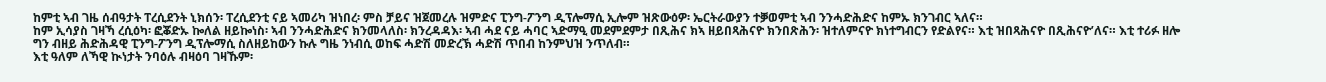ከምቲ ኣብ ገዜ ሰብዓታት ፐረሲደንት ኒክሰን፡ ፐረሲደንቲ ናይ ኣመሪካ ዝነበረ፡ ምስ ቻይና ዝጀመረሉ ዝምድና ፒንግ-ፖንግ ዲፕሎማሲ ኢሎም ዝጽውዕዎ፡ ኤርትራውያን ተቓወምቲ ኣብ ንንሓድሕድና ከምኡ ክንገብር ኣለና።
ከም ኢሳያስ ገዛኻ ረሲዕካ፡ ፎቖድኡ ኰለል ዘይኰነስ፡ ኣብ ንንሓድሕድና ክንመላለስ፡ ክንረዳዳእ፡ ኣብ ሓደ ናይ ሓባር ኣድማዒ መደምደምታ በጺሕና ክኣ ዘይበጻሕናዮ ክንበጽሕን፡ ዝተለምናዮ ክነተግብርን የድልየና። እቲ ዝበጻሕናዮ በጺሕናዮ’ለና። እቲ ተሪፉ ዘሎ ግን ብዘይ ሕድሕዳዊ ፒንግ-ፖንግ ዲፕሎማሲ ስለዘይከውን ኩሉ ግዜ ንነብሲ ወከፍ ሓድሽ መድረኽ ሓድሽ ጥበብ ከንምህዝ ንጥለብ።
እቲ ዓለም ለኻዊ ኲነታት ንባዕሉ ብዛዕባ ገዛኹም፡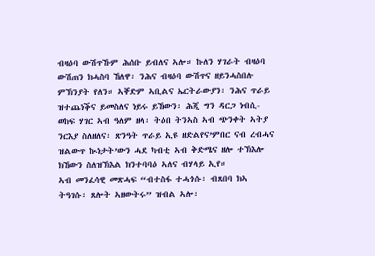ብዛዕባ ውሽጥኹም ሕሰቡ ይብለና ኣሎ። ኩለን ሃገራት ብዛዕባ ውሽጠን ክሓስባ ኸለዋ፡ ንሕና ብዛዕባ ውሽጥና ዘይንሓስበሉ ምኽንያት የለን። ኣቐድም ኣቢልና ኤርትራውያን፡ ንሕና ጥራይ ዝተጨነቕና ይመስለና ነይሩ ይኸውን፡ ሕጂ ግን ዳርጋ ነብሲ-ወከፍ ሃገር ኣብ ዓለም ዘላ፡ ትዕበ ትንኣስ ኣብ ጭንቀት ኣትያ ንርእያ ስለዘለና፡ ጽንዓት ጥራይ ኢዩ ዘድልየና’ምበር ናብ ረብሓና ዝልውጥ ኲነታት’ውን ሓደ ካብቲ ኣብ ቅድሜና ዘሎ ተኽእሎ ክኸውን ስለዝኽእል ክንተባባዕ ኣለና ብሃላይ ኢየ።
ኣብ መንፈሳዊ መጽሓፍ “ብተስፋ ተሓጎሱ፡ ብጸበባ ክኣ ትዓገሱ፡ ጸሎት ኣዘውትሩ” ዝብል ኣሎ፡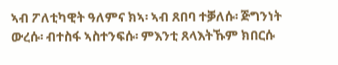ኣብ ፖለቲካዊት ዓለምና ክኣ፡ ኣብ ጸበባ ተቓለሱ፡ ጅግንነት ውረሱ፡ ብተስፋ ኣስተንፍሱ፡ ምእንቲ ጸላእትኹም ክበርሱ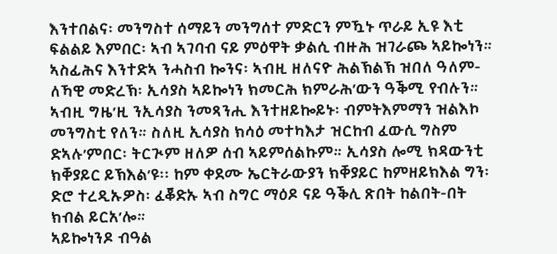እንተበልና፡ መንግስተ ሰማይን መንግሰተ ምድርን ምዃኑ ጥራይ ኢዩ እቲ ፍልልይ እምበር፡ ኣብ ኣገባብ ናይ ምዕዋት ቃልሲ ብዙሕ ዝገራጮ ኣይኰነን።
ኣስፊሕና እንተድኣ ንሓስብ ኰንና፡ ኣብዚ ዘለናዮ ሕልኽልኽ ዝበለ ዓለም-ለኻዊ መድረኽ፡ ኢሳያስ ኣይኰነን ክመርሕ ክምራሕ’ውን ዓቕሚ የብሉን። ኣብዚ ግዜ’ዚ ንኢሳያስ ንመጻንሒ እንተዘይኰይኑ፡ ብምትእምማን ዝልእኮ መንግስቲ የለን። ስለዚ ኢሳያስ ክሳዕ መተካእታ ዝርከብ ፈውሲ ግስም ድኣሉ’ምበር፡ ትርጒም ዘለዎ ሰብ ኣይምሰልኩም። ኢሳያስ ሎሚ ክዳውንቲ ክቐያይር ይኽእል’ዩ፡፡ ከም ቀደሙ ኤርትራውያን ክቐያይር ከምዘይክእል ግን፡ ድሮ ተረዲኡዎስ፡ ፈቖድኡ ኣብ ስግር ማዕዶ ናይ ዓቕሊ ጽበት ከልበት-በት ክብል ይርአ’ሎ።
ኣይኰነንዶ ብዓል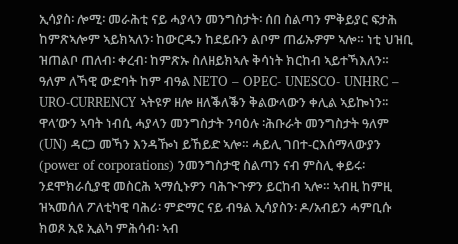ኢሳያስ፡ ሎሚ፡ መራሕቲ ናይ ሓያላን መንግስታት፡ ሰበ ስልጣን ምቅይያር ፍታሕ ከምጽኣሎም ኣይክኣለን፡ ከውርዱን ከደይቡን ልቦም ጠፊኡዎም ኣሎ። ነቲ ህዝቢ ዝጠልቦ ጠለብ፡ ቀረብ፡ ከምጽኡ ስለዘይክኣሉ ቅሳነት ክርከብ ኣይተኻእለን። ዓለም ለኻዊ ውድባት ከም ብዓል NETO – OPEC- UNESCO- UNHRC – URO-CURRENCY ኣትዩዎ ዘሎ ዘለቕለቕን ቅልውላውን ቀሊል ኣይኰነን፡፡ ዋላ’ውን ኣባት ነብሲ ሓያላን መንግስታት ንባዕሉ ፡ሕቡራት መንግስታት ዓለም (UN) ዳርጋ መኻን እንዳዀነ ይኸይድ ኣሎ። ሓይሊ ገበተ-ርእሰማላውያን (power of corporations) ንመንግስታዊ ስልጣን ናብ ምስሊ ቀይሩ፡ ንደሞክራሲያዊ መስርሕ ኣማሲኑዎን ባሕጒጉዎን ይርከብ ኣሎ። ኣብዚ ከምዚ ዝኣመሰለ ፖለቲካዊ ባሕሪ፡ ምድማር ናይ ብዓል ኢሳያስን፡ ዶ/አብይን ሓምቢሱ ክወጾ ኢዩ ኢልካ ምሕሳብ፡ ኣብ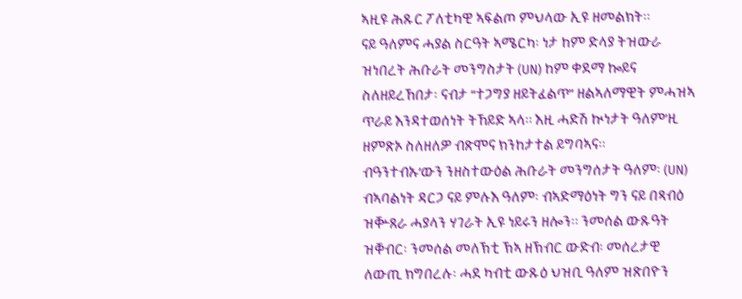ኣዚዩ ሕጹር ፖለቲካዊ ኣፍልጦ ምህላው ኢዩ ዘመልክት።
ናይ ዓለምና ሓያል ስርዓት ኣሜርካ፡ ነታ ከም ድላያ ትዝውራ ዝነበረት ሕቡራት መንግስታት (UN) ከም ቀደማ ኰይና ስለዘይረኸበታ፡ ናብታ “ተጋግያ ዘይትፈልጥ” ዘልኣለማዊት ምሓዝኣ ጥራይ እንዳተወሰነት ትኸይድ ኣላ። እዚ ሓድሽ ኲነታት ዓለም’ዚ ዘምጽኦ ስለዘለዎ ብጽሞና ክንከታተል ይግባኣና።
ብዓንተብኡ’ውን ንዘስተውዕል ሕቡራት መንግሰታት ዓለም፡ (UN) ብኣባልነት ዳርጋ ናይ ምሉእ ዓለም፡ ብኣድማዕነት ግን ናይ በጻብዕ ዝቝጸራ ሓያላን ሃገራት ኢዩ ነይሩን ዘሎን። ንመሰል ውጹዓት ዝቐብር፡ ንመሰል መለኽቲ ኽኣ ዘኽብር ውድብ፡ መሰረታዊ ለውጢ ክግበረሉ፡ ሓደ ካብቲ ውጹዕ ህዝቢ ዓለም ዝጽበዮን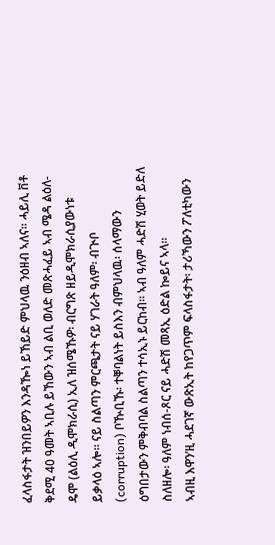ፈላስፋታት ዝንበይዎን እንዳዀነ ይኸይድ ምህላዉ ንዕዘብ ኣለና። ሓይሊ ቨቶ ቅደሚ 40 ዓመት ኣቢሉ ይኸውን ኣብ ልቢ ወለድ መጽሓፈይ ኣብ ሜዳ ልዕለ-ዴሞ (ልዕሊ ዲሞክራሲ) ኢለ ዝሰሜኹዎ፡ ብርግጽ ዘይዲሞክራሲያውነቱ ይቃላዕ ኣሎ። ናይ ስልጣን ምርጫታት ናይ ሃገራት ዓለም፡ ብጒቦ (corruption) ቦዂቢኹ፡ ተቐባልነት ይስእን ብምህላዉ፡ ሰላማውን ዕግበታውን ምቅብባል ስልጣን ተሳኢኑ ይርከብ። ኣብ ዓለም ሓድሽ ሂወት ይድለ ስለዘሎ፡ ዓለም ነብሰ-ጾር ናይ ሓድሽ መጻኢ ዕድል ኰይና ኣላ።
ኣብዚ እዋን’ዚ ሓደገኛ ውጽኢት ከየጋጥም ፍላስፋታት፡ ታሪኻውን ፖለቲካውን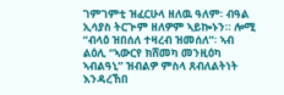ገምገምቲ ዝፈርሁላ ዘለዉ ዓለም፡ ብዓል ኢሳያስ ትርጒም ዘለዎም ኣይኰኑን። ሎሚ “ብላዕ ዝበሰለ ተዛረብ ዝመሰለ”፡ ኣብ ልዕሊ “ኣውርየ ክሸመካ መንዚዕካ ኣብልዓኒ” ዝብልዎ ምስላ ጸብለልትነት እንዳረኸበ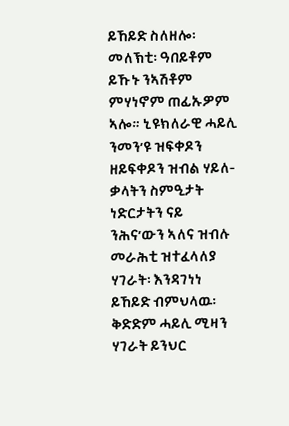ይኸይድ ስለዘሎ፡ መለኽቲ፡ ዓበይቶም ይኹኑ ንኣሽቶም ምሃነኖም ጠፊኡዎም ኣሎ። ኒዩክለራዊ ሓይሊ ንመን’ዩ ዝፍቀዶን ዘይፍቀዶን ዝብል ሃይለ-ቃላትን ስምዒታት ነድርታትን ናይ ንሕና’ውን ኣለና ዝብሉ መራሕቲ ዝተፈላለያ ሃገራት፡ እንዳገነነ ይኸይድ ብምህላዉ፡ ቅድድም ሓይሊ ሚዛን ሃገራት ይንህር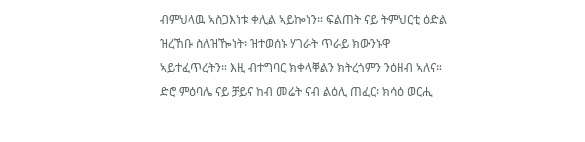ብምህላዉ ኣስጋእነቱ ቀሊል ኣይኰነን። ፍልጠት ናይ ትምህርቲ ዕድል ዝረኸቡ ስለዝዀነት፡ ዝተወሰኑ ሃገራት ጥራይ ክውንኑዋ ኣይተፈጥረትን። እዚ ብተግባር ክቀላቐልን ክትረጎምን ንዕዘብ ኣለና። ድሮ ምዕባሌ ናይ ቻይና ከብ መሬት ናብ ልዕሊ ጠፈር፡ ክሳዕ ወርሒ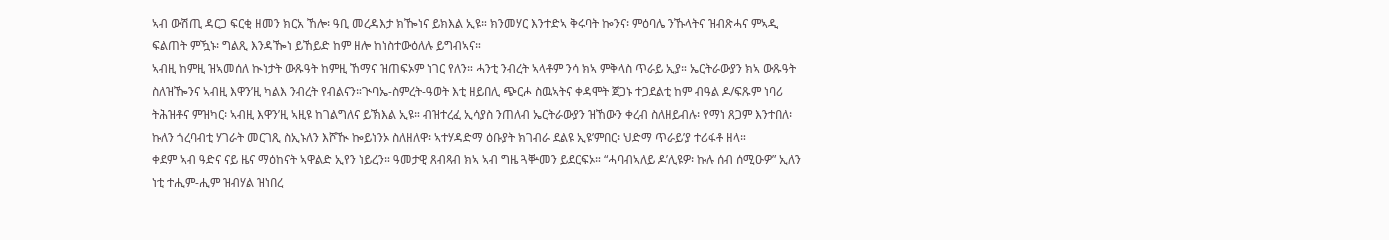ኣብ ውሽጢ ዳርጋ ፍርቂ ዘመን ክርአ ኸሎ፡ ዓቢ መረዳእታ ክዀነና ይክእል ኢዩ። ክንመሃር እንተድኣ ቅሩባት ኰንና፡ ምዕባሌ ንኹላትና ዝብጽሓና ምኣዲ ፍልጠት ምዃኑ፡ ግልጺ እንዳዀነ ይኸይድ ከም ዘሎ ከነስተውዕለሉ ይግብኣና።
ኣብዚ ከምዚ ዝኣመሰለ ኲነታት ውጹዓት ከምዚ ኸማና ዝጠፍኦም ነገር የለን። ሓንቲ ንብረት ኣላቶም ንሳ ክኣ ምቅላስ ጥራይ ኢያ። ኤርትራውያን ክኣ ውጹዓት ስለዝዀንና ኣብዚ እዋን’ዚ ካልእ ንብረት የብልናን።ጒባኤ-ስምረት-ዓወት እቲ ዘይበሊ ጭርሖ ስዉኣትና ቀዳሞት ጀጋኑ ተጋደልቲ ከም ብዓል ዶ/ፍጹም ነባሪ ትሕዝቶና ምዝካር፡ ኣብዚ እዋን’ዚ ኣዚዩ ከገልግለና ይኽእል ኢዩ። ብዝተረፈ ኢሳያስ ንጠለብ ኤርትራውያን ዝኸውን ቀረብ ስለዘይብሉ፡ የማነ ጸጋም እንተበለ፡ ኩለን ጎረባብቲ ሃገራት መርገጺ ስኢኑለን እሾዂ ኰይነንኦ ስለዘለዋ፡ ኣተሃዳድማ ዕቡያት ክገብራ ደልዩ ኢዩ’ምበር፡ ህድማ ጥራይ’ያ ተሪፋቶ ዘላ።
ቀደም ኣብ ዓድና ናይ ዜና ማዕከናት ኣዋልድ ኢየን ነይረን። ዓመታዊ ጸብጻብ ክኣ ኣብ ግዜ ጓቝመን ይደርፍኦ። “ሓባብኣለይ ዶ’ሊዩዎ፡ ኩሉ ሰብ ሰሚዑዎ” ኢለን ነቲ ተሒም-ሒም ዝብሃል ዝነበረ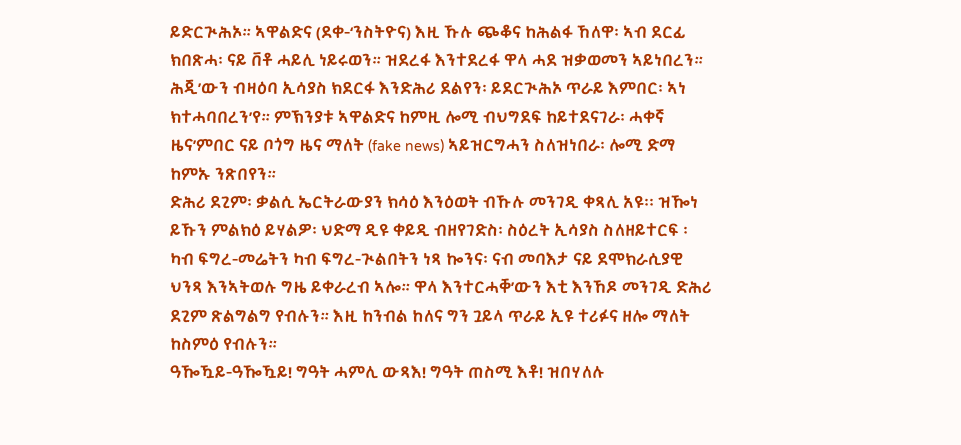ይድርጒሕኦ። ኣዋልድና (ደቀ-‘ንስትዮና) እዚ ኹሉ ጭቆና ከሕልፋ ኸለዋ፡ ኣብ ደርፊ ክበጽሓ፡ ናይ ቨቶ ሓይሊ ነይሩወን። ዝደረፋ እንተደረፋ ዋላ ሓደ ዝቃወመን ኣይነበረን። ሕጂ’ውን ብዛዕባ ኢሳያስ ክደርፋ እንድሕሪ ደልየን፡ ይደርጒሕኦ ጥራይ እምበር፡ ኣነ ክተሓባበረን’የ። ምኽንያቱ ኣዋልድና ከምዚ ሎሚ ብህግደፍ ከይተደናገራ፡ ሓቀኛ ዜና’ምበር ናይ ቦጎግ ዜና ማለት (fake news) ኣይዝርግሓን ስለዝነበራ፡ ሎሚ ድማ ከምኡ ንጽበየን።
ድሕሪ ደጊም፡ ቃልሲ ኤርትራውያን ክሳዕ እንዕወት ብኹሉ መንገዲ ቀጻሊ አዩ፡፡ ዝዀነ ይኹን ምልክዕ ይሃልዎ፡ ህድማ ዲዩ ቀይዲ ብዘየገድስ፡ ስዕረት ኢሳያስ ስለዘይተርፍ ፡ ካብ ፍግረ-መሬትን ካብ ፍግረ-ጒልበትን ነጻ ኰንና፡ ናብ መባእታ ናይ ደሞክራሲያዊ ህንጻ እንኣትወሉ ግዜ ይቀራረብ ኣሎ። ዋላ እንተርሓቐ’ውን እቲ እንኸዶ መንገዲ ድሕሪ ደጊም ጽልግልግ የብሉን። እዚ ከንብል ከለና ግን ጓይላ ጥራይ ኢዩ ተሪፉና ዘሎ ማለት ከስምዕ የብሉን።
ዓዀዃይ-ዓዀዃይ! ግዓት ሓምሊ ውጻእ! ግዓት ጠስሚ እቶ! ዝበሃለሉ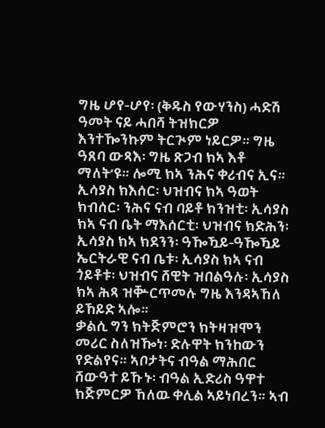ግዜ ሆየ-ሆየ፡ (ቅዱስ የውሃንስ) ሓድሽ ዓመት ናይ ሓበሻ ትዝክርዎ እንተዀንኩም ትርጒም ነይርዎ። ግዜ ዓጸባ ውጻእ፡ ግዜ ጽጋብ ክኣ እቶ ማለት’ዩ። ሎሚ ክኣ ንሕና ቀሪብና ኢና። ኢሳያስ ክእሰር፡ ህዝብና ክኣ ዓወት ክብሰር፡ ንሕና ናብ ባይቶ ክንዝቲ፡ ኢሳያስ ክኣ ናብ ቤት ማእሰርቲ፡ ህዝብና ክድሕን፡ ኢሳያስ ክኣ ክደንን፡ ዓዀዃይ-ዓዀዃይ ኤርትራዊ ናብ ቤቱ፡ ኢሳያስ ክኣ ናብ ጎይቶቱ፡ ህዝብና ሸዊት ዝበልዓሉ፡ ኢሳያስ ክኣ ሕጻ ዝቝርጥመሉ ግዜ እንዳኣኸለ ይኸይድ ኣሎ።
ቃልሲ ግን ክትጅምሮን ክትዛዝሞን መሪር ስለዝዀነ፡ ድሉዋት ክንከውን የድልየና። ኣቦታትና ብዓል ማሕበር ሸውዓተ ይኹኑ፡ ብዓል ኢድሪስ ዓዋተ ክጅምርዎ ኸለዉ ቀሊል ኣይነበረን። ኣብ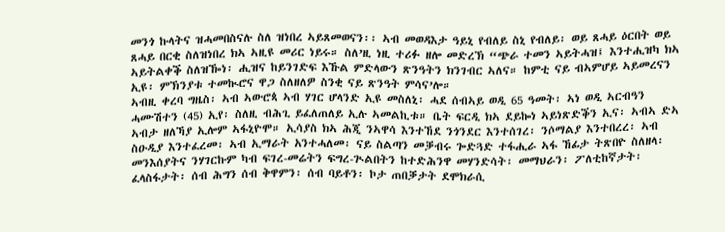መንጎ ኩላትና ዝሓመበስናሉ ስለ ዝነበረ ኣይጸመወናን፡፡ ኣብ መወዳእታ ዓይኒ የብለይ ስኒ የብለይ፡ ወይ ጸሓይ ዕርበት ወይ ጸሓይ በርቂ ስለዝነበረ ክኣ ኣዚዩ መሪር ነይሩ። ስለ’ዚ ነዚ ተሪፉ ዘሎ መድረኽ “ጭራ ተመን ኣይትሓዝ፤ እንተሒዝካ ክኣ ኣይትልቀቕ ስለዝዀነ፡ ሒዝና ከይንገድፍ እኹል ምድላውን ጽንዓትን ክንገብር ኣለና። ከምቲ ናይ ብኣምሆይ ኣይመረናን ኢዩ፡ ምኽንያቱ ተመኲሮና ዋጋ ስለዘለዎ ስንቂ ናይ ጽንዓት ምሳና’ሎ።
ኣብዚ ቀረባ ግዜስ፡ ኣብ ኣውሮጳ ኣብ ሃገር ሆላንድ ኢዩ መስለኒ፡ ሓደ ሰብኣይ ወዲ 65 ዓመት፡ ኣነ ወዲ ኣርብዓን ሓሙሽተን (45) ኢየ፡ ስለዚ ብሕጊ ይፈለጠለይ ኢሉ ኣመልኪቱ። ቤት ፍርዲ ክኣ ደይኰነ ኣይነጽድቕን ኢና፡ ኣብኣ ድኣ ኣብታ ዘለኻያ ኢሎም ኣፋኒዮሞ። ኢሳያስ ክኣ ሕጂ ንኣዋሳ እንተኸደ ንጎንደር እንተሰገረ፡ ንሶማልያ እንተበረረ፡ ኣብ ስዑዲያ እንተፈረመ፡ ኣብ ኢማራት አንተሓለመ፡ ናይ ስልጣን መቓብሩ ጐድጓድ ተፋሒራ ኣፋ ኸፊታ ትጽበዮ ስለዘላ፡ መንእሰያትና ንሃገርኩም ካብ ፍገረ-መሬትን ፍግረ-ጒልበትን ከተድሕንዋ መሃንድሳት፡ መማህራን፡ ፖለቲከኛታት፡ ፈላስፋታት፡ ሰብ ሕግን ሰብ ቅዋምን፡ ሰብ ባይቶን፡ ኮታ ጠበቓታት ደሞክራሲ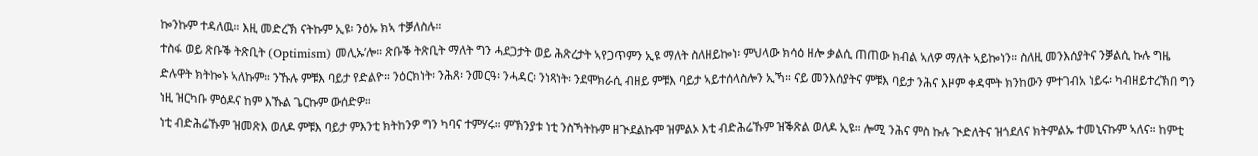ኰንኩም ተዳለዉ። እዚ መድረኽ ናትኩም ኢዩ፡ ንዕኡ ክኣ ተቓለስሉ።
ተስፋ ወይ ጽቡቕ ትጽቢት (Optimism) መሊኡ’ሎ። ጽቡቕ ትጽቢት ማለት ግን ሓደጋታት ወይ ሕጽረታት ኣየጋጥምን ኢዩ ማለት ስለዘይኰነ፡ ምህላው ክሳዕ ዘሎ ቃልሲ ጠጠው ክብል ኣለዎ ማለት ኣይኰነን። ስለዚ መንእሰያትና ንቓልሲ ኩሉ ግዜ ድሉዋት ክትኰኑ ኣለኩም። ንኹሉ ምቹእ ባይታ የድልዮ። ንዕርክነት፡ ንሕጸ፡ ንመርዓ፡ ንሓዳር፡ ንነጻነት፡ ንደሞክራሲ ብዘይ ምቹእ ባይታ ኣይተሰላስሎን ኢኻ። ናይ መንእሰያትና ምቹእ ባይታ ንሕና እዞም ቀዳሞት ክንከውን ምተገብአ ነይሩ፡ ካብዘይተረኽበ ግን ነዚ ዝርካቡ ምዕዶና ከም እኹል ጌርኩም ውሰድዎ።
ነቲ ብድሕሬኹም ዝመጽእ ወለዶ ምቹእ ባይታ ምእንቲ ክትከንዎ ግን ካባና ተምሃሩ። ምኽንያቱ ነቲ ንስኻትኩም ዘጒደልኩሞ ዝምልኦ እቲ ብድሕሬኹም ዝቕጽል ወለዶ ኢዩ። ሎሚ ንሕና ምስ ኩሉ ጒድለትና ዝጎደለና ክትምልኡ ተመኒናኩም ኣለና። ከምቲ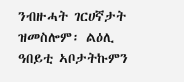ንብዙሓት ገርሀኛታት ዝመስሎም፡ ልዕሊ ዓበይቲ ኣቦታትኩምን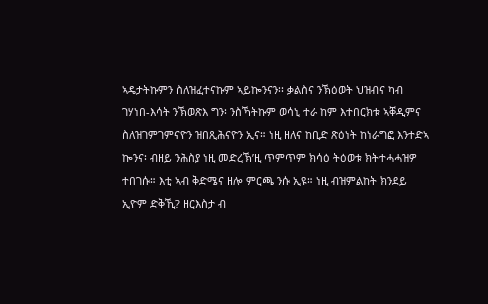ኣዴታትኩምን ስለዝፈተናኩም ኣይኰንናን፡፡ ቃልስና ንኽዕወት ህዝብና ካብ ገሃነበ-እሳት ንኽወጽእ ግን፡ ንስኻትኩም ወሳኒ ተራ ከም እተበርክቱ ኣቐዲምና ስለዝገምገምናዮን ዝበጺሕናዮን ኢና። ነዚ ዘለና ከቢድ ጽዕነት ከነራግፎ እንተድኣ ኰንና፡ ብዘይ ንሕስያ ነዚ መድረኽ’ዚ ጥምጥም ክሳዕ ትዕወቱ ክትተሓሓዝዎ ተበገሱ። እቲ ኣብ ቅድሜና ዘሎ ምርጫ ንሱ ኢዩ። ነዚ ብዝምልከት ክንደይ ኢዮም ድቅኺ? ዘርእስታ ብ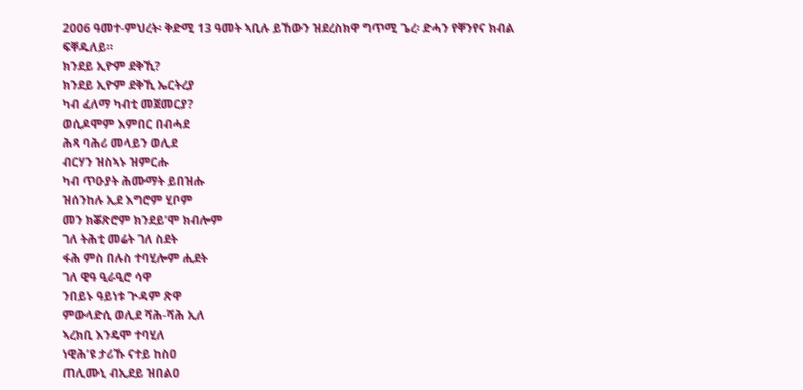2006 ዓመተ-ምህረት፡ ቅድሚ 13 ዓመት ኣቢሉ ይኸውን ዝደረስክዋ ግጥሚ ጌረ፡ ድሓን የቐንየና ክብል ፍቐዱለይ።
ክንደይ ኢዮም ደቅኺ?
ክንደይ ኢዮም ደቅኺ ኤርትረያ
ካብ ፈለማ ካብቲ መጀመርያ?
ወሲዶሞም እምበር በብሓደ
ሕጻ ባሕሪ መላይን ወሊደ
ብርሃን ዝስኣኑ ዝምርሑ
ካብ ጥዑያት ሕሙማት ይበዝሑ
ዝሰንከሉ ኢደ እግሮም ሂቦም
መን ክቖጽሮም ክንደይ’ሞ ክብሎም
ገለ ትሕቲ መሬት ገለ ስደት
ፋሕ ምስ በሉስ ተባሂሎም ሒደት
ገለ ዊዓ ዒራዒሮ ሳዋ
ንበይኑ ዓይነቱ ጒዳም ጽዋ
ምውላድሲ ወሊደ ሻሕ-ሻሕ ኢለ
ኣረክቢ እንዴሞ ተባሂለ
ነዊሕ’ዩ ታሪኹ ናተይ ከስዐ
ጠሊሙኒ ብኢደይ ዝበልዐ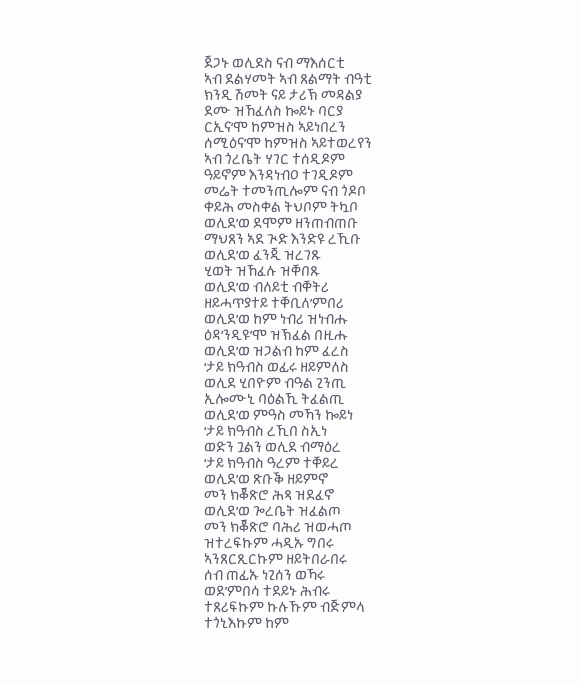ጀጋኑ ወሊደስ ናብ ማእሰርቲ
ኣብ ደልሃመት ኣብ ጸልማት ብዓቲ
ክንዲ ሽመት ናይ ታሪኽ መዳልያ
ደሙ ዝኸፈለስ ኰይኑ ባርያ
ርኢና’ሞ ከምዝስ ኣይነበረን
ሰሚዕና’ሞ ከምዝስ ኣይተወረየን
ኣብ ጎረቤት ሃገር ተሰዲዶም
ዓይኖም እንዳነብዐ ተገዲዶም
መሬት ተመንጢሎም ናብ ጎዶቦ
ቀይሕ መስቀል ትህቦም ትኳቦ
ወሊደ’ወ ደሞም ዘንጠብጠቡ
ማህጸን ኣደ ጒድ እንድዩ ረኺቡ
ወሊደ’ወ ፈንጂ ዝረገጹ
ሂወት ዝኸፈሉ ዝቐበጹ
ወሊደ’ወ ብለይቲ ብቐትሪ
ዘይሓጥያተይ ተቐቢለ’ምበሪ
ወሊደ’ወ ከም ነብሪ ዝነብሑ
ዕዳ’ንዲዩ’ሞ ዝኽፈል በዚሑ
ወሊደ’ወ ዝጋልብ ከም ፈረስ
‘ታይ ክዓብስ ወፊሩ ዘይምለስ
ወሊደ ሂበዮም ብዓል ጊንጢ
ኢሎሙኒ ባዕልኺ ትፈልጢ
ወሊደ’ወ ምዓስ መኻን ኰይነ
‘ታይ ክዓብስ ረኺበ ስኢነ
ወድን ጓልን ወሊደ ብማዕረ
‘ታይ ክዓብስ ዓረም ተቐይረ
ወሊደ’ወ ጽቡቕ ዘይምኖ
መን ክቖጽሮ ሕጻ ዝደፈኖ
ወሊደ’ወ ጐረቤት ዝፈልጦ
መን ክቖጽሮ ባሕሪ ዝወሓጦ
ዝተረፍኩም ሓዲኡ ግበሩ
ኣንጸርጺርኩም ዘይትበራበሩ
ሰብ ጠፊኡ ነጊሰን ወኻሩ
ወደ’ምበሳ ተደይኑ ሕብሩ
ተጸሪፍኩም ኩሉኹም ብጅምላ
ተጎኒእኩም ከም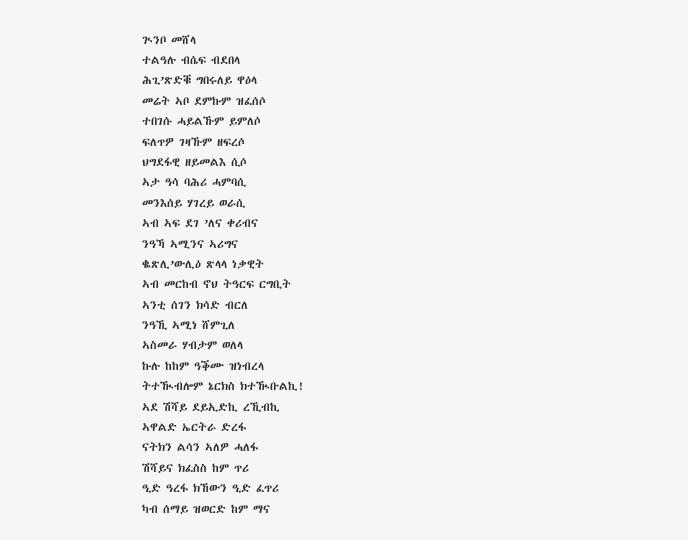ጒንቦ መሸላ
ተልዓሉ ብሴፍ ብደበላ
ሕጊ’ጽድቑ ግበሩለይ ዋዕላ
መሬት ኣቦ ደምኩም ዝፈሰሶ
ተበገሱ ሓይልኹም ይምለሶ
ፍለጥዎ ገዛኹም ዘፍረሶ
ህግደፋዊ ዘይመልእ ሲሶ
ኣታ ዓሳ ባሕሪ ሓምባሲ
መንእሰይ ሃገረይ ወራሲ
ኣብ ኣፍ ደገ ’ለና ቀሪብና
ንዓኻ ኣሚንና ኣሪግና
ቈጽሊ’ውሊዕ ጽላላ ነቃዊት
ኣብ መርከብ ኖህ ትዓርፍ ርግቢት
ኣንቲ ሰገን ክሳድ ብርለ
ንዓኺ ኣሚነ ሸምጊለ
ኣስመራ ሃብታም ወለላ
ኩሉ ከከም ዓቕሙ ዝነብረላ
ትተዂብሎም ኔርክስ ክተዂቡልኪ!
ኣደ ሽሻይ ደይኢድኪ ረኺብኪ
ኣዋልድ ኤርትራ ድረፋ
ናትክን ልሳን ኣለዎ ሓለፋ
ሽሻይና ክፈስስ ከም ጥሪ
ዒድ ዓረፋ ክኸውን ዒድ ፈጥሪ
ካብ ሰማይ ዝወርድ ከም ማና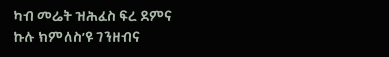ካብ መሬት ዝሕፈስ ፍረ ደምና
ኩሉ ክምለስ’ዩ ገንዘብና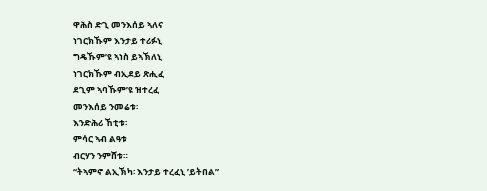ዋሕስ ድጊ መንእሰይ ኣለና
ነገርክኹም እንታይ ተሪፉኒ
ግዴኹም’ዩ ኣነስ ይኣኽለኒ
ነገርክኹም ብኢደይ ጽሒፈ
ደጊም ኣባኹም’ዩ ዝተረፈ
መንእሰይ ንመሬቱ፡
እንድሕሪ ኸቲቱ፡
ምሳር ኣብ ልዓቱ
ብርሃን ንምሸቱ።
“ትኣምኖ ልኢኽካ፡ እንታይ ተረፈኒ ’ይትበል”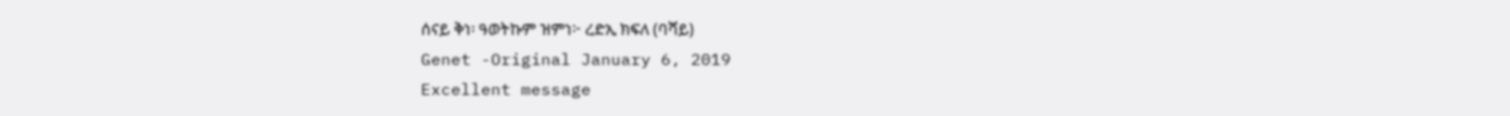ሰናይ ቅነ፡ ዓወትኩም ዝምነ፦ ረድኢ ክፍለ (ባሻይ)
Genet -Original January 6, 2019
Excellent message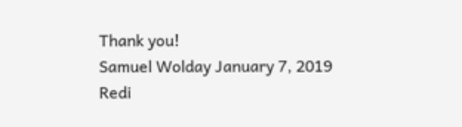Thank you!
Samuel Wolday January 7, 2019
Redi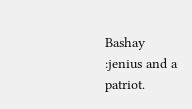Bashay :jenius and a patriot.